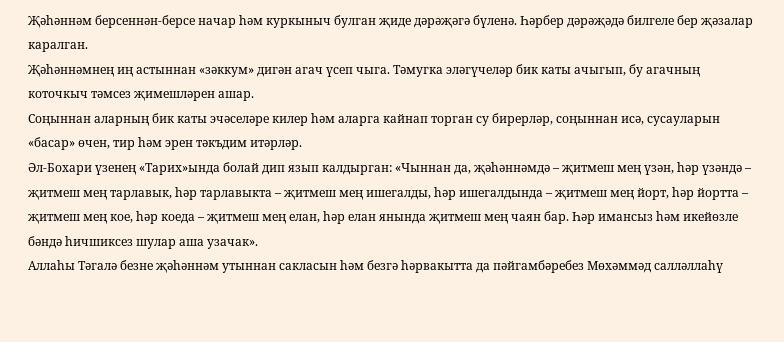Җәһәннәм берсеннән-берсе начар һәм куркыныч булган җиде дәрәҗәгә бүленә. Һәрбер дәрәҗәдә билгеле бер җәзалар каралган.
Җәһәннәмнең иң астыннан «зәккум» дигән агач үсеп чыга. Тәмугка эләгүчеләр бик каты ачыгып, бу агачның коточкыч тәмсез җимешләрен ашар.
Соңыннан аларның бик каты эчәселәре килер һәм аларга кайнап торган су бирерләр, соңыннан исә, сусауларын «басар» өчен, тир һәм эрен тәкъдим итәрләр.
Әл-Бохари үзенең «Тарих»ында болай дип язып калдырган: «Чыннан да, җәһәннәмдә – җитмеш мең үзән, һәр үзәндә – җитмеш мең тарлавык, һәр тарлавыкта – җитмеш мең ишегалды, һәр ишегалдында – җитмеш мең йорт, һәр йортта – җитмеш мең кое, һәр коеда – җитмеш мең елан, һәр елан янында җитмеш мең чаян бар. Һәр имансыз һәм икейөзле бәндә һичшиксез шулар аша узачак».
Аллаһы Тәгалә безне җәһәннәм утыннан сакласын һәм безгә һәрвакытта да пәйгамбәребез Мөхәммәд салләллаһү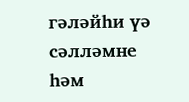гәләйһи үә сәлләмне һәм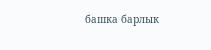башка барлык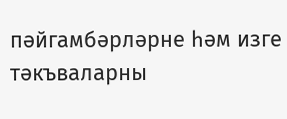пәйгамбәрләрне һәм изге тәкъваларны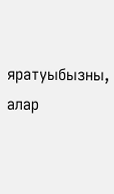яратуыбызны, алар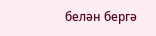белән бергә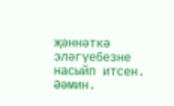җәннәткә эләгүебезне насыйп итсен. Әәмин.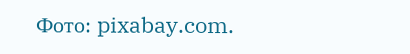Фото: pixabay.com.